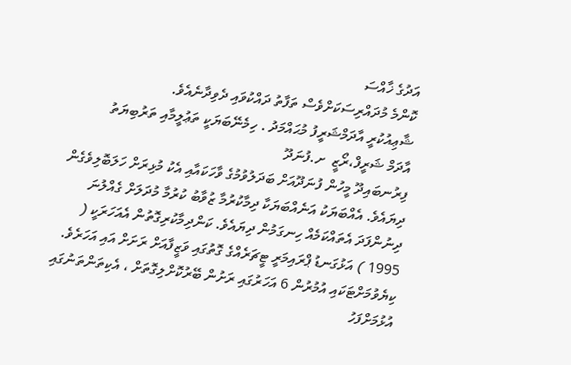އަދުގެ ޚާއްސަ
ކޮންމެ މުދައްރިސަކަށްވެސް ތަފާތު ދައްކުވައި ދެވިދާނެއެވެ.
ޝާޢިއުކުރީ އާދަމްޝަރީފު މުޙައްމަދު . ހިމެނޭބަޔަކީ ތަޢުލީމާއި ތަރުބިޔަތު
އާދަމް ޝަރީފް،ރޯޒީ  ށ.ފުނަދޫ
ފިރުނބައިދޫ މީހުން ފުނަދޫއަށް ބަދަލުވުމުގެ ވާހަކައާއި އެކު މުޅިރަށް ހަލަބޮލިވެގެން ދިޔައެވެ. އެއްބަޔަކު އަނެއްބަޔަކާ ދިމާކުރުމާ ޒުވާބު ކުރުމާ މުދަލަށް ގެއްލުނަ ދިނުންފަދަ އެތައްކަމެއް ހިނގަމުން ދިޔައެވެ. ކަންދިމާކުރިގޮތުން އެއަހަރަކީ ( 1995 ) އަޅުގަނޑު ޕްރައިމަރީ ޓީޗަރެއްގެ ގޮތުގައި ވަޒީފާއަށް ރަށަށް އައި އަހަރެވެ. ކިޔެވުމަށްޓަކައި އުމުރުން 6 އަހަރުގައި ރަށުން ބޭރުކޮށްލިގޮތަށް ، އެކިތަންތަނުގައި އުޅުމަށްފަހު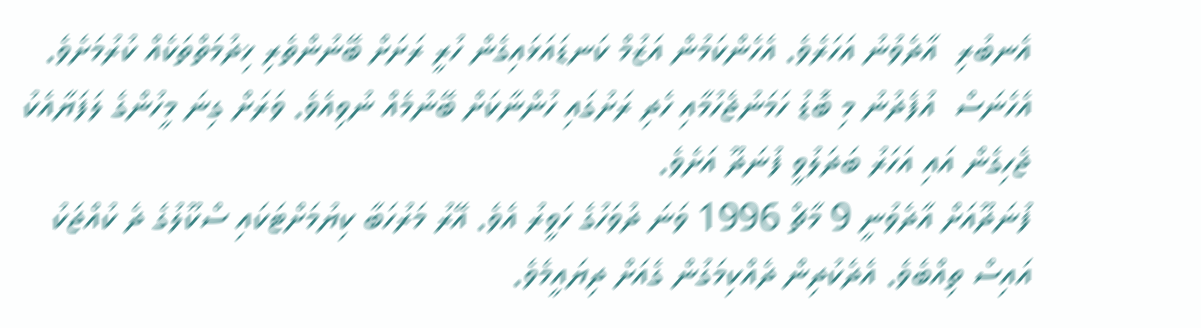އެނބުރި  އާދެވުނު އަހަރެވެ. އެހެންކަމުން އަޒުމް ކަނޑައަޅައިގެން ހުރީ ރަށަށް ބޭނުންތެރި ޚިދުމަތްތަކެއް ކުރުމަށެވެ. އެހެނަސް  އުފެދުނު މި ބޮޑު ހަމަނުޖެހުމާއި ހެދި ރަށުގައި ހުންނާކަށް ބޭނުމެއް ނުވިއެވެ. ވަރަށް ގިނަ މީހުންގެ ލަފަޔާއެކު ޖެހިގެން އައި އަހަރު ބަދަލުވީ ފުނަދޫ އަށެވެ.
ފުނަދޫއަށް އާދެވުނީ 9 މާޗް 1996 ވަނަ ދުވަހުގެ ހަވީރު އެވެ. އޭރު މަރުހަބާ ކިޔުމަށްޓަކައި ސްކޫލުގެ ދެ ކުއްޖަކު އައިސް ތިއްބެވެ. އެދެކުދިން ދެއްކިމަގުން ގެއަށް ދިޔައީމެވެ.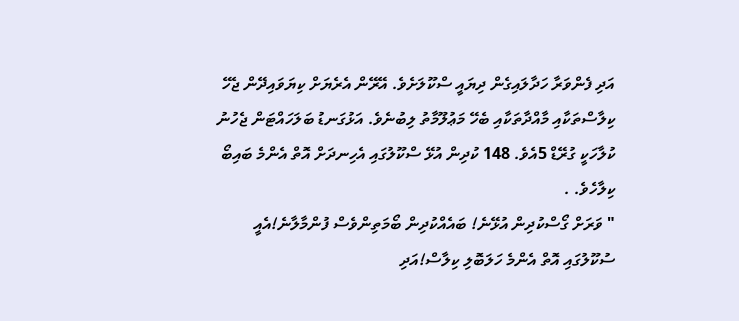އަދި ފެންވަރާ ހަދާލައިގެން ދިޔައީ ސްކޫލަށެވެ. އޭރޭން އެރެޔަށް ކިޔަވައިދޭން ޖެހޭ ކިލާސްތަކާއި މާއްދާތަކާއި ބެހޭ މަޢުލޫމާތު ލިބުނެވެ. އަޅުގަނޑު ބަލަހައްޓަން ޖެހުނު ކުލާހަކީ ގުރޭޑް 5އެވެ. 148 ކުދިން އުޅޭ ސްކޫލުގައި އެހިނދަށް އޮތް އެންމެ ބައިބޯ ކިލާހެވެ. .
" ވަރަށް ގޯސްކުދިން އުޅޭނެ! ބައެއްކުދިން ބޯމަތިންވެސް ފުންމާލާނެ!އެއީ ސުކޫލުގައި އޮތް އެންމެ ހަލަބޮލި ކިލާސް!އަދި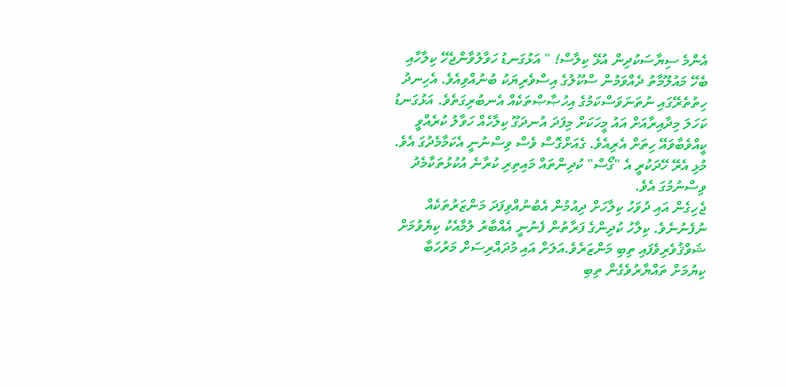އެންމެ ސިޔާސަކުދިން އުޅޭ ކިލާސް! " އަޅުގަނޑު ހަވާލުވާންޖެހޭ ކިލާހާއި ބެހޭ މައުލޫމާތު ދެއްވަމުން ސްކޫލުގެ އިސްވެރިޔަކު ބުނުއްވިއެވެ. އެހިނދު ހިތުތެރޭގައި ނުތަނަވަސްކަމުގެ އިހުޞާޞްތަކެއް އެނބުރިގަތެވެ. އަޅުގަނޑު ކަހަލަ މިދާއިރާއަށް އައު މީހަކަށް މިފަދަ އުނދަގޫ ކިލާހެއް ހަވާލު ކުރެއްވީ ކީއްވެބާވައޭ ހިތަށް އެރިއެވެ. ގެއަށްގޮސް ވެސް ވިސްނުނީ އެކަމާމެދުގަ އެވެ. މުޅި އެރޭ ހޭދަކުރީ އެ "ގޯސް" ކުދިންތައް މައިތިރި ކުރާނެ އުކުޅުތަކާމެދު ވިސްނުމުގަ އެވެ.
ޖެހިގެން އައި ދުވަހު ކިލާހަށް ދިއުމުން އެބުނުއްވިފަދަ މަންޒަރުތަކެއް ނުފެނުނެވެ. ކިލާހު ކުދިންގެ ފަރާތުން ފެނުނީ އެއްބާރު ލުމާއެކު ކިޔެވުމަށް ޝަވްޤުވެރިވެފައި ތިބި މަންޒަރެވެ.އަލަށް އައި މުދައްރިސަށް މަރުހަބާ ކިޔުމަށް ތައްޔާރުވެގެން ތިބި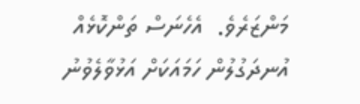މަންޒަރެވެ.  އެހެނަސް ތަންކޮޅެއް އުނދަގުލުން ހަމައަކަށް އަޅުވާލެވުނު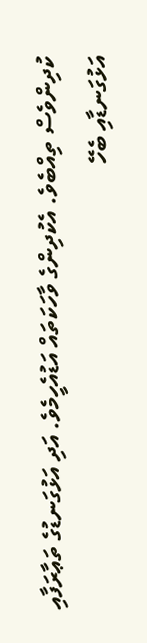ކުދިންވެސް ތިއްބެވެ. އެކުދިންގެ ވާހަކަތައް އަޑުއެހީމެވެ. އަދި އަޅުގަނޑުގެ ތަޢާރަފާއި އަޅުގަނޑާއި ބެހޭ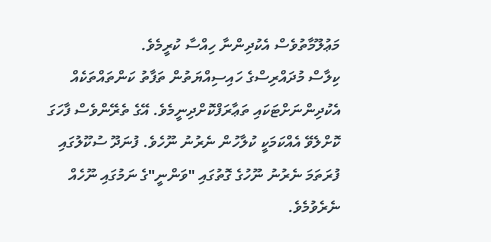މަޢުލޫމާތުވެސް އެކުދިންނާ ހިއްސާ ކުރީމެވެ.
ކިލާސް މުދައްރިސްގެ ހައިސިއްޔަތުން ތަފާތު ކަންތައްތަކެއް އެކުދިންނަށްޓަކައި ތަޢާރަފްކޮށްދިނީމެވެ. އޭގެ ތެރޭންވެސް ފާހަގަ ކޮށްލެވޭ އެއްކަމަކީ ކުލާހުން ނެރުނު ނޫހެވެ. ފުނަދޫ ސުކޫލުގައި ފުރަތަމަ ނެރުނު ނޫހުގެ ގޮތުގައި "ވަންނީ"ގެ ނަމުގައި ނޫހެއް ނެރެވުމެވެ.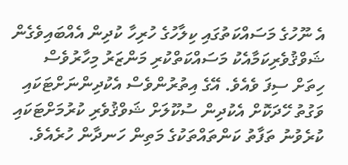އެ ނޫހުގެ މަސައްކަތުގައި ކިލާހުގެ ހުރިހާ ކުދިން އެއްބައިވެގެން ޝަވްޤުވެރިކަމާއެކު މަސައްކަތްކުރި މަންޒަރު މިހާރުވެސް ހިތަށް ސިފަ ވެއެވެ. އޭގެ އިތުރުންވެސް އެކުދިންނަށްޓަކައި ވަގުތު ހޭދަކޮށް އެކުދިން ސުކޫލަށް ޝަވްޤުވެރި ކުރުމަށްޓަކައި ކުރެވުނު ތަފާތު ކަންތައްތަކުގެ މަތިން ހަނދާން ހުރެއެވެ.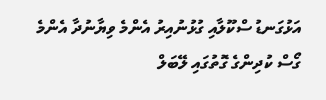އަޅުގަނޑު ސްކޫލާއި ގުޅުނުއިރު އެންމެ ވިޔާނުދާ އެންމެ ގޯސް ކުދިންގެ ގޮތުގައި ލޭބަލް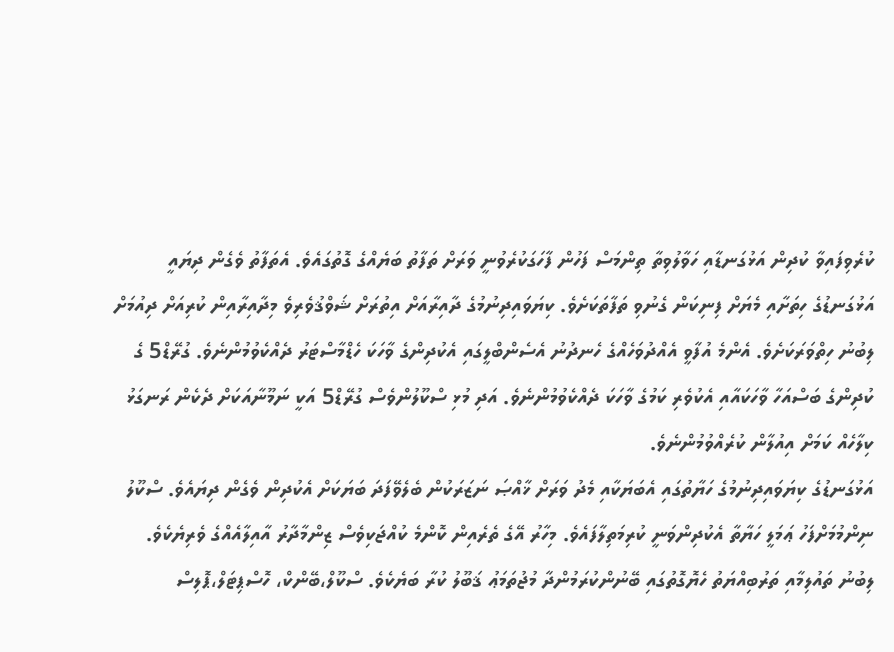ކުރެވިފައިވާ ކުދިން އަޅުގަނޑާއި ހަވާލުވިތާ ތިންމަސް ފަހުން ފާހަގަކުރެވުނީ ވަރަށް ތަފާތު ބަޔެއްގެ ގޮތުގައެވެ. އެތަފާތު ވެގެން ދިޔައީ އަޅުގަނޑުގެ ހިތަށާއި މެޔަށް ފިނިކަން ގެނުވި ތަފާތަކަށެވެ. ކިޔަވައިދިނުމުގެ ދާއިރާއަށް އިތުރަށް ޝަވްޤުވެރިވެ މިދާއިރާއިން ކުރިއަށް ދިއުމަށް ލިބުނު ހިތްވަރަކަށެވެ. އެންމެ އުފާވީ އެއްދުވަހެއްގެ ހެނދުނު އެސެންބްލީގައި އެކުދިންގެ ވާހަކަ ހެޑްމާސްޓަރު ދެއްކެވުމުންނެވެ. ގުރޭޑް5 ގެ ކުދިންގެ ބަސްއަހާ ވާހަކައާއި އެކުވެރި ކަމުގެ ވާހަކަ ދެއްކެވުމުންނެވެ. އަދި މުޅި ސްކޫލުންވެސް ގުރޭޑް5 އަކީ ނަމޫނާއަކަށް ދެކެން ރަނގަޅު ކިލާހެއް ކަމަށް އިއުލާން ކުރެއްވުމުންނެވެ.
އަޅުގަނޑުގެ ކިޔަވައިދިނުމުގެ ހަޔާތުގައި އެބަޔަކާއި މެދު ވަރަށް ޚާއްޞަ ނަޒަރަކުން ބެލެވޭފަދަ ބަޔަކަށް އެކުދިން ވެގެން ދިޔައެވެ. ސްކޫލު ނިންމުމަށްފަހު ޢަމަލީ ހަޔާތާ އެކުދިންވަނީ ކުރިމަތިލާފައެވެ. މިހާރު އޭގެ ތެރެއިން ކޮންމެ ކުއްޖަކިވެސް ޒިންމާދާރު އާއިލާއެއްގެ ވެރިޔެކެވެ. ލިބުނު ތައުލިމާއި ތަރުބިއްޔަތު ހެޔޮގޮތުގައި ބޭނުންކުރަމުންދާ މުޖުތަމަޢު ޤަބޫލު ކުރާ ބަޔެކެވެ. ސްކޫލް،ބޭންކް، ހޮސްޕިޓަލް،ޕޮލިސް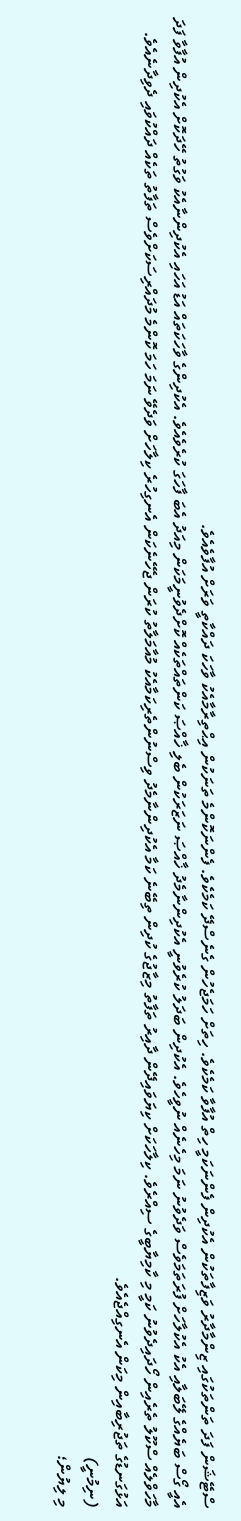ސްޓޭޝަން ފަދަ ތަންތަކުގައި ޒިންމާދާރު ވަޒިފާތަކުން އެކުދިން ފެންނަކަމީ ހިތް އުފާވާ ކަމެކެވެ. ހިތަށް ހަމަޖެހުން ގެނެސްދޭ ކަމެކެވެ. ފެންނަކޮންމެ ތަނަކުން އިޙްތިރާމާއެކު ވާހަކަ ދައްކާތީ ވަރަށް އުފާވެއެވެ.
އެއީ ގޯސް ބަޔެއްގެ ލޭބަލާއި އެކު އެކުލާހަށް ފުރަތަމަވެސް ވަދެވުނު ނަމަ މިހެނެއް ނުވީހެވެ. އެކުދިން ބަދަލު ކުރެވުނީ އެކުދިންނާމެދު ޚާއްޞަ ނަޒަރަކުން ބެލި ޚާއްޞަ ކަންތައްތަކެއް ކޮށްދެވުނީމަކަން މިއަދު އެބަ ފާހަގަ ކުރެވެއެވެ. އެކުދިންގެ ވާހަކަތައް އަޑު އަހައި އެކުދިންނާއެކު ވަގުތު ހޭދަކޮށް އެކުދިން އުފާވާ ފަދަ މާހަވްލެއް ސްކޫލު ތެރެއިން ހޯދައިދެވުނު ކަމީ މި ކާމިޔާބީގެ ސިއްރެވެ. ކިލާހަކަށް ކިޔަވައިދޭން ދާއިރު ތަފާތު މިޒާޖުގެ ކުދިން ތިބޭނެ ކަމާ އެކުދިންނާމެދު ވިސްނުންތެރިކަމާއެކު މުއާމަލާތު ކުރަން ޖެހޭނެކަން އެނގިހުރެ ކިލާހަށް ވަދެވޭ ނަމަ ހަމަ ކޮންމެ މުދައްރިސަކަށްވެސް ތަފާތު ތަކެއް ދައްކުވައި ދެވިދާނެއެވެ. އަޅުގަނޑުގެ ތަޖުރިބާއިން މިކަން އެނގިއްޖެއެވެ.
(ނިމުނީ)
މި ލިޔުން؛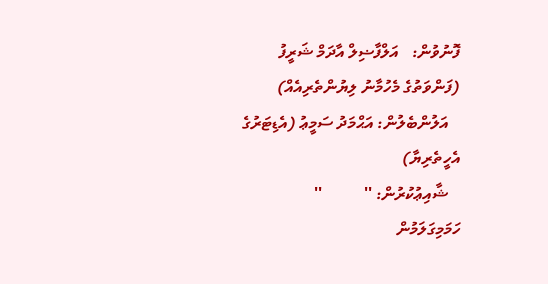ފޮނުވުން:   އަލްފާޟިލް އާދަމް ޝަރީފު (ފަންވަތުގެ މެހުމާނު ލިޔުންތެރިއެއް)
   އަލުންބެލުން: އަޙްމަދު ސަމީޢު (އެޑިޓަރުގެ އެހީތެރިޔާ)
   ޝާއިޢުކުރުން: ''          ''
ހަމަމިގަލަމުން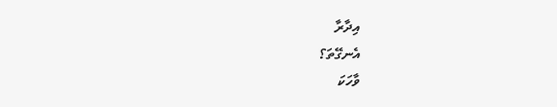އިދާރާ
އެނގޭތަ؟
ވާހަކަ